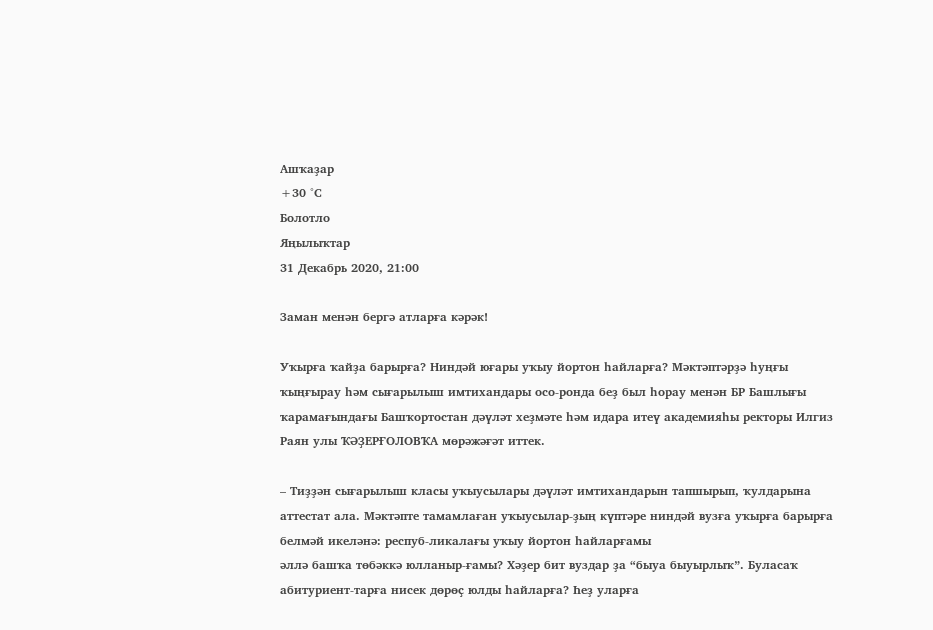Ашҡаҙар
+30 °С
Болотло
Яңылыҡтар
31 Декабрь 2020, 21:00

Заман менән бергә атларға кәрәк!

Уҡырға ҡайҙа барырға? Ниндәй юғары уҡыу йортон һайларға? Мәктәптәрҙә һуңғы ҡыңғырау һәм сығарылыш имтихандары осо-ронда беҙ был һорау менән БР Башлығы ҡарамағындағы Башҡортостан дәүләт хеҙмәте һәм идара итеү академияһы ректоры Илгиз Раян улы ҠӘҘЕРҒОЛОВҠА мөрәжәғәт иттек.

– Тиҙҙән сығарылыш класы уҡыусылары дәүләт имтихандарын тапшырып, ҡулдарына аттестат ала. Мәктәпте тамамлаған уҡыусылар-ҙың күптәре ниндәй вузға уҡырға барырға белмәй икеләнә: респуб-ликалағы уҡыу йортон һайларғамы
әллә башҡа төбәккә юлланыр-ғамы? Хәҙер бит вуздар ҙа “быуа быуырлыҡ”. Буласаҡ абитуриент-тарға нисек дөрөҫ юлды һайларға? Һеҙ уларға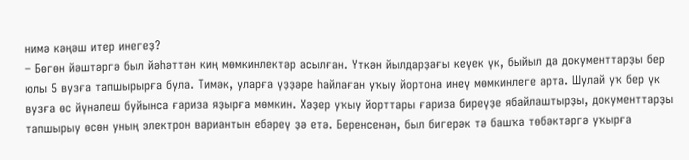нимә кәңәш итер инегеҙ?
– Бөгөн йәштәргә был йәһәттән киң мөмкинлектәр асылған. Үткән йылдарҙағы кеүек үк, быйыл да документтарҙы бер юлы 5 вузға тапшырырға була. Тимәк, уларға үҙҙәре һайлаған уҡыу йортона инеү мөмкинлеге арта. Шулай уҡ бер үк вузға өс йүнәлеш буйынса ғариза яҙырға мөмкин. Хәҙер уҡыу йорттары ғариза биреүҙе ябайлаштырҙы, документтарҙы тапшырыу өсөн уның электрон вариантын ебәреү ҙә етә. Беренсенән, был бигерәк тә башҡа төбәктәргә уҡырға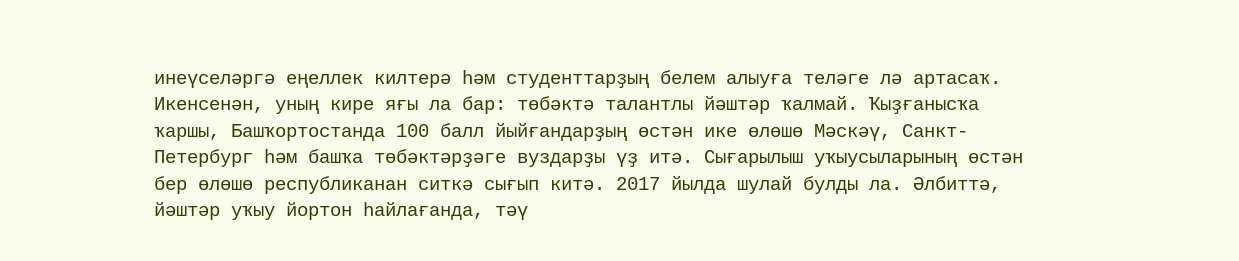инеүселәргә еңеллек килтерә һәм студенттарҙың белем алыуға теләге лә артасаҡ. Икенсенән, уның кире яғы ла бар: төбәктә талантлы йәштәр ҡалмай. Ҡыҙғанысҡа ҡаршы, Башҡортостанда 100 балл йыйғандарҙың өстән ике өлөшө Мәскәү, Санкт-Петербург һәм башҡа төбәктәрҙәге вуздарҙы үҙ итә. Сығарылыш уҡыусыларының өстән бер өлөшө республиканан ситкә сығып китә. 2017 йылда шулай булды ла. Әлбиттә, йәштәр уҡыу йортон һайлағанда, тәү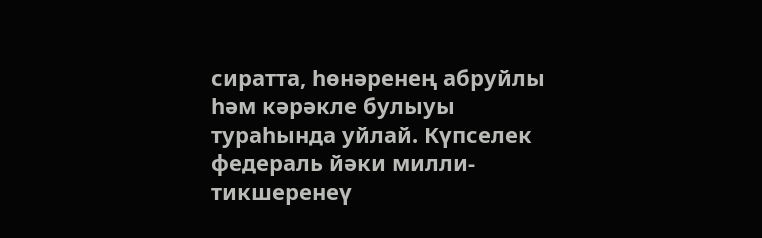сиратта, һөнәренең абруйлы һәм кәрәкле булыуы тураһында уйлай. Күпселек федераль йәки милли-тикшеренеү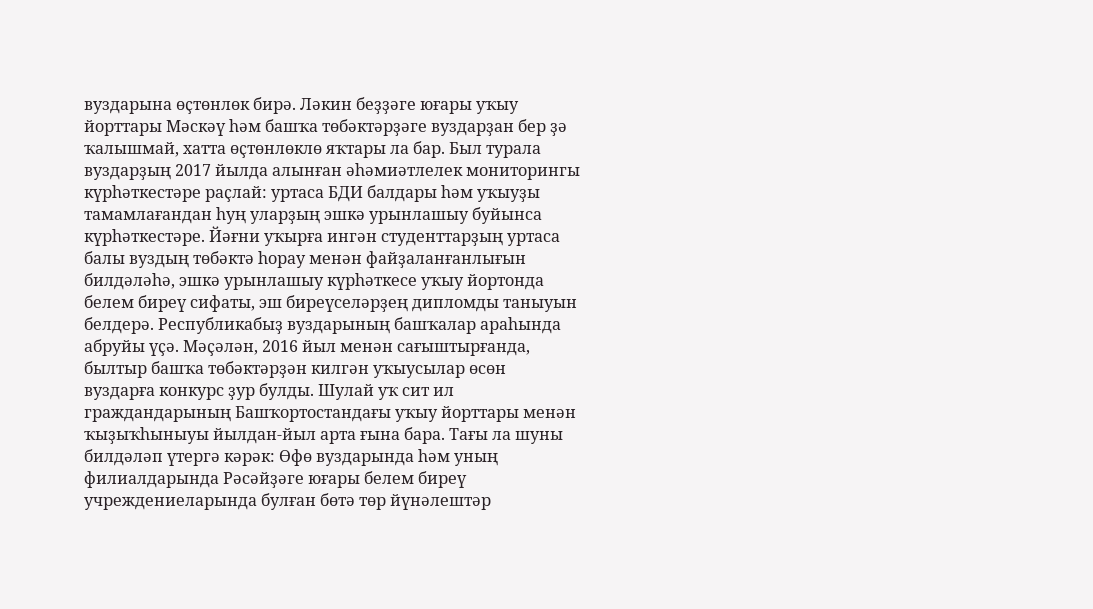вуздарына өҫтөнлөк бирә. Ләкин беҙҙәге юғары уҡыу йорттары Мәскәү һәм башҡа төбәктәрҙәге вуздарҙан бер ҙә ҡалышмай, хатта өҫтөнлөклө яҡтары ла бар. Был турала вуздарҙың 2017 йылда алынған әһәмиәтлелек мониторингы күрһәткестәре раҫлай: уртаса БДИ балдары һәм уҡыуҙы тамамлағандан һуң уларҙың эшкә урынлашыу буйынса күрһәткестәре. Йәғни уҡырға ингән студенттарҙың уртаса балы вуздың төбәктә һорау менән файҙаланғанлығын билдәләһә, эшкә урынлашыу күрһәткесе уҡыу йортонда белем биреү сифаты, эш биреүселәрҙең дипломды таныуын белдерә. Республикабыҙ вуздарының башҡалар араһында абруйы үҫә. Мәҫәлән, 2016 йыл менән сағыштырғанда, былтыр башҡа төбәктәрҙән килгән уҡыусылар өсөн вуздарға конкурс ҙур булды. Шулай уҡ сит ил граждандарының Башҡортостандағы уҡыу йорттары менән ҡыҙыҡһыныуы йылдан-йыл арта ғына бара. Тағы ла шуны билдәләп үтергә кәрәк: Өфө вуздарында һәм уның филиалдарында Рәсәйҙәге юғары белем биреү учреждениеларында булған бөтә төр йүнәлештәр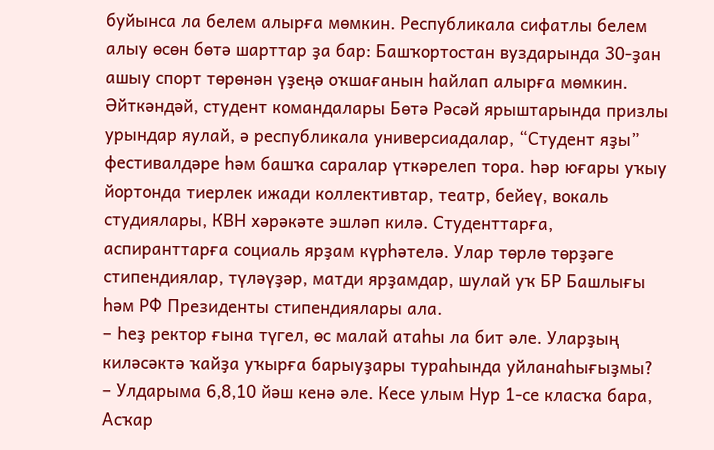буйынса ла белем алырға мөмкин. Республикала сифатлы белем алыу өсөн бөтә шарттар ҙа бар: Башҡортостан вуздарында 30-ҙан ашыу спорт төрөнән үҙеңә оҡшағанын һайлап алырға мөмкин. Әйткәндәй, студент командалары Бөтә Рәсәй ярыштарында призлы урындар яулай, ә республикала универсиадалар, “Студент яҙы” фестивалдәре һәм башҡа саралар үткәрелеп тора. Һәр юғары уҡыу йортонда тиерлек ижади коллективтар, театр, бейеү, вокаль студиялары, КВН хәрәкәте эшләп килә. Студенттарға, аспиранттарға социаль ярҙам күрһәтелә. Улар төрлө төрҙәге стипендиялар, түләүҙәр, матди ярҙамдар, шулай уҡ БР Башлығы һәм РФ Президенты стипендиялары ала.
– Һеҙ ректор ғына түгел, өс малай атаһы ла бит әле. Уларҙың киләсәктә ҡайҙа уҡырға барыуҙары тураһында уйланаһығыҙмы?
– Улдарыма 6,8,10 йәш кенә әле. Кесе улым Нур 1-се класҡа бара, Асҡар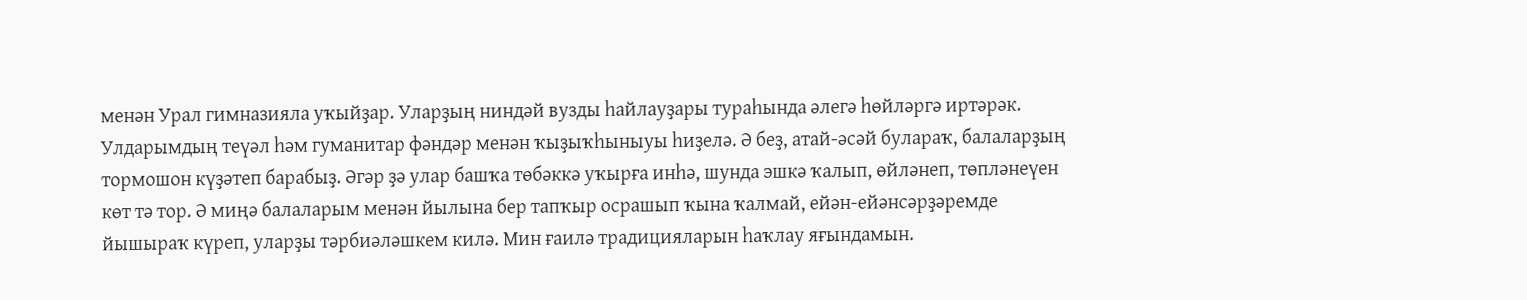менән Урал гимназияла уҡыйҙар. Уларҙың ниндәй вузды һайлауҙары тураһында әлегә һөйләргә иртәрәк. Улдарымдың теүәл һәм гуманитар фәндәр менән ҡыҙыҡһыныуы һиҙелә. Ә беҙ, атай-әсәй булараҡ, балаларҙың тормошон күҙәтеп барабыҙ. Әгәр ҙә улар башҡа төбәккә уҡырға инһә, шунда эшкә ҡалып, өйләнеп, төпләнеүен көт тә тор. Ә миңә балаларым менән йылына бер тапҡыр осрашып ҡына ҡалмай, ейән-ейәнсәрҙәремде йышыраҡ күреп, уларҙы тәрбиәләшкем килә. Мин ғаилә традицияларын һаҡлау яғындамын.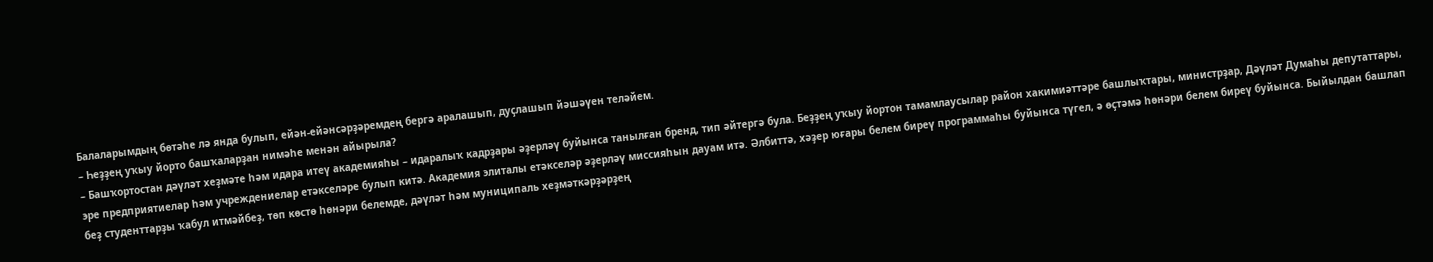Балаларымдың бөтәһе лә янда булып, ейән-ейәнсәрҙәремдең бергә аралашып, дуҫлашып йәшәүен теләйем.
– Һеҙҙең уҡыу йорто башҡаларҙан нимәһе менән айырыла?
– Башҡортостан дәүләт хеҙмәте һәм идара итеү академияһы – идаралыҡ кадрҙары әҙерләү буйынса танылған бренд, тип әйтергә була. Беҙҙең уҡыу йортон тамамлаусылар район хакимиәттәре башлыҡтары, министрҙар, Дәүләт Думаһы депутаттары, эре предприятиелар һәм учреждениелар етәкселәре булып китә. Академия элиталы етәкселәр әҙерләү миссияһын дауам итә. Әлбиттә, хәҙер юғары белем биреү программаһы буйынса түгел, ә өҫтәмә һөнәри белем биреү буйынса. Быйылдан башлап беҙ студенттарҙы ҡабул итмәйбеҙ, төп көстө һөнәри белемде, дәүләт һәм муниципаль хеҙмәткәрҙәрҙең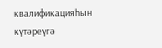квалификацияһын күтәреүгә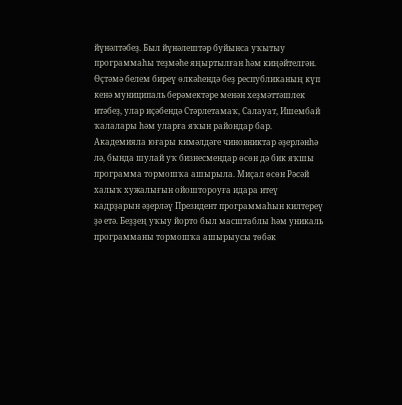йүнәлтәбеҙ. Был йүнәлештәр буйынса уҡытыу программаһы теҙмәһе яңыртылған һәм киңәйтелгән. Өҫтәмә белем биреү өлкәһендә беҙ республиканың күп кенә муниципаль берәмектәре менән хеҙмәттәшлек итәбеҙ, улар иҫәбендә Стәрлетамаҡ, Салауат, Ишембай ҡалалары һәм уларға яҡын райондар бар. Академияла юғары кимәлдәге чиновниктар әҙерләнһә лә, бында шулай уҡ бизнесмендар өсөн дә бик яҡшы программа тормошҡа ашырыла. Миҫал өсөн Рәсәй халыҡ хужалығын ойоштороуға идара итеү кадрҙарын әҙерләү Президент программаһын килтереү ҙә етә. Беҙҙең уҡыу йорто был масштаблы һәм уникаль программаны тормошҡа ашырыусы төбәк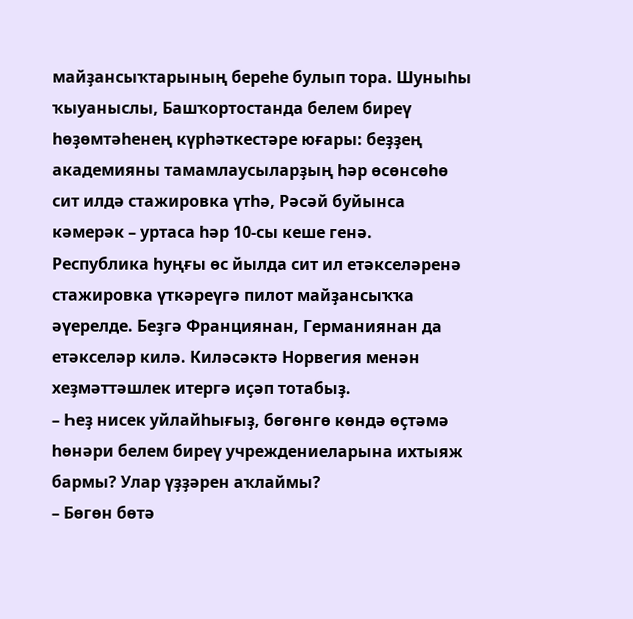майҙансыҡтарының береһе булып тора. Шуныһы ҡыуаныслы, Башҡортостанда белем биреү һөҙөмтәһенең күрһәткестәре юғары: беҙҙең академияны тамамлаусыларҙың һәр өсөнсөһө сит илдә стажировка үтһә, Рәсәй буйынса кәмерәк – уртаса һәр 10-сы кеше генә.
Республика һуңғы өс йылда сит ил етәкселәренә стажировка үткәреүгә пилот майҙансыҡҡа әүерелде. Беҙгә Франциянан, Германиянан да етәкселәр килә. Киләсәктә Норвегия менән хеҙмәттәшлек итергә иҫәп тотабыҙ.
– Һеҙ нисек уйлайһығыҙ, бөгөнгө көндә өҫтәмә һөнәри белем биреү учреждениеларына ихтыяж бармы? Улар үҙҙәрен аҡлаймы?
– Бөгөн бөтә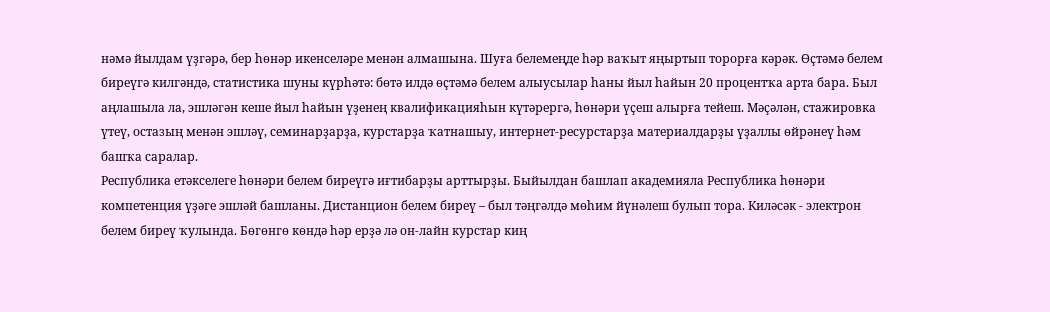нәмә йылдам үҙгәрә, бер һөнәр икенселәре менән алмашына. Шуға белемеңде һәр ваҡыт яңыртып торорға кәрәк. Өҫтәмә белем биреүгә килгәндә, статистика шуны күрһәтә: бөтә илдә өҫтәмә белем алыусылар һаны йыл һайын 20 процентҡа арта бара. Был аңлашыла ла, эшләгән кеше йыл һайын үҙенең квалификацияһын күтәрергә, һөнәри үҫеш алырға тейеш. Мәҫәлән, стажировка үтеү, остазың менән эшләү, семинарҙарҙа, курстарҙа ҡатнашыу, интернет-ресурстарҙа материалдарҙы үҙаллы өйрәнеү һәм башҡа саралар.
Республика етәкселеге һөнәри белем биреүгә иғтибарҙы арттырҙы. Быйылдан башлап академияла Республика һөнәри компетенция үҙәге эшләй башланы. Дистанцион белем биреү – был тәңгәлдә мөһим йүнәлеш булып тора. Киләсәк - электрон белем биреү ҡулында. Бөгөнгө көндә һәр ерҙә лә он-лайн курстар киң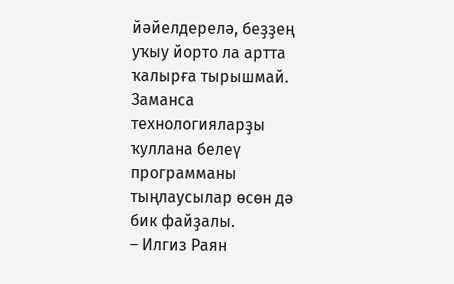йәйелдерелә, беҙҙең уҡыу йорто ла артта ҡалырға тырышмай. Заманса технологияларҙы ҡуллана белеү программаны тыңлаусылар өсөн дә бик файҙалы.
– Илгиз Раян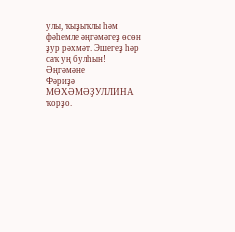улы, ҡыҙыҡлы һәм фәһемле әңгәмәгеҙ өсөн ҙур рәхмәт. Эшегеҙ һәр саҡ уң булһын!
Әңгәмәне
Фәриҙә МӨХӘМӘҘУЛЛИНА ҡорҙо.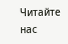Читайте нас